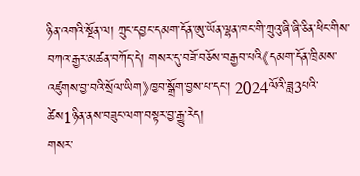ཉིན་འགའི་སྔོན་ལ། ཀྲུང་དབྱང་དམག་དོན་ཨུ་ཡོན་ལྷན་ཁང་གི་ཀྲུའུ་ཞི་ཞི་ཅིན་ཕིང་གིས་བཀའ་རྒྱར་མཚན་བཀོད་དེ། གསར་དུ་བཟོ་བཅོས་བརྒྱབ་པའི《དམག་དོན་ཁྲིམས་འཛུགས་བྱ་བའི་སྲོལ་ཡིག》ཁྱབ་སྒྲོག་བྱས་པ་དང་། 2024ལོའི་ཟླ3པའི་ཚེས1ཉིན་ནས་བཟུང་ལག་བསྟར་བྱ་རྒྱུ་རེད།
གསར་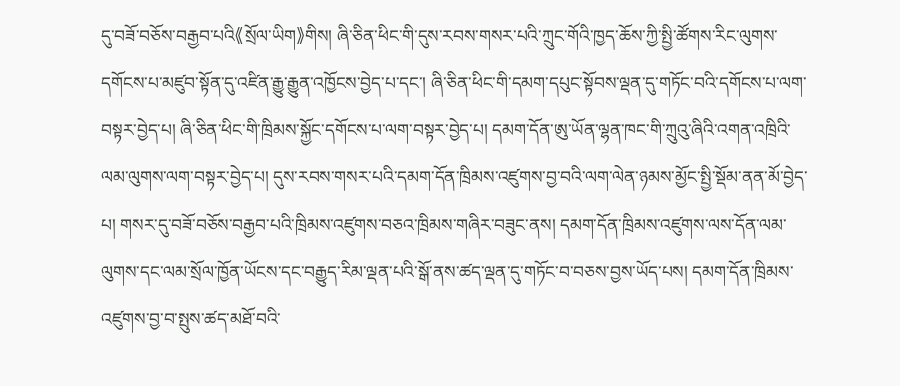དུ་བཟོ་བཅོས་བརྒྱབ་པའི《སྲོལ་ཡིག》གིས། ཞི་ཅིན་ཕིང་གི་དུས་རབས་གསར་པའི་ཀྲུང་གོའི་ཁྱད་ཆོས་ཀྱི་སྤྱི་ཚོགས་རིང་ལུགས་དགོངས་པ་མཛུབ་སྟོན་དུ་འཛིན་རྒྱུ་རྒྱུན་འཁྱོངས་བྱེད་པ་དང་། ཞི་ཅིན་ཕིང་གི་དམག་དཔུང་སྟོབས་ལྡན་དུ་གཏོང་བའི་དགོངས་པ་ལག་བསྟར་བྱེད་པ། ཞི་ཅིན་ཕིང་གི་ཁྲིམས་སྐྱོང་དགོངས་པ་ལག་བསྟར་བྱེད་པ། དམག་དོན་ཨུ་ཡོན་ལྷན་ཁང་གི་ཀྲུའུ་ཞིའི་འགན་འཁྲིའི་ལམ་ལུགས་ལག་བསྟར་བྱེད་པ། དུས་རབས་གསར་པའི་དམག་དོན་ཁྲིམས་འཛུགས་བྱ་བའི་ལག་ལེན་ཉམས་མྱོང་སྤྱི་སྡོམ་ནན་མོ་བྱེད་པ། གསར་དུ་བཟོ་བཅོས་བརྒྱབ་པའི་ཁྲིམས་འཛུགས་བཅའ་ཁྲིམས་གཞིར་བཟུང་ནས། དམག་དོན་ཁྲིམས་འཛུགས་ལས་དོན་ལམ་ལུགས་དང་ལམ་སྲོལ་ཁྱོན་ཡོངས་དང་བརྒྱུད་རིམ་ལྡན་པའི་སྒོ་ནས་ཚད་ལྡན་དུ་གཏོང་བ་བཅས་བྱས་ཡོད་པས། དམག་དོན་ཁྲིམས་འཛུགས་བྱ་བ་སྤུས་ཚད་མཐོ་བའི་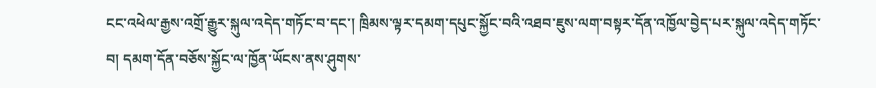ངང་འཕེལ་རྒྱས་འགྲོ་རྒྱུར་སྐུལ་འདེད་གཏོང་བ་དང་། ཁྲིམས་ལྟར་དམག་དཔུང་སྐྱོང་བའི་འཐབ་ཇུས་ལག་བསྟར་དོན་འཁྱོལ་བྱེད་པར་སྐུལ་འདེད་གཏོང་བ། དམག་དོན་བཅོས་སྐྱོང་ལ་ཁྱོན་ཡོངས་ནས་ཤུགས་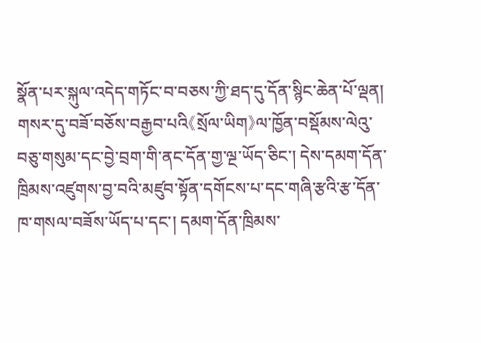སྣོན་པར་སྐུལ་འདེད་གཏོང་བ་བཅས་ཀྱི་ཐད་དུ་དོན་སྙིང་ཆེན་པོ་ལྡན།
གསར་དུ་བཟོ་བཅོས་བརྒྱབ་པའི《སྲོལ་ཡིག》ལ་ཁྱོན་བསྡོམས་ལེའུ་བཅུ་གསུམ་དང་བྱེ་བྲག་གི་ནང་དོན་གྱ་ལྔ་ཡོད་ཅིང་། དེས་དམག་དོན་ཁྲིམས་འཛུགས་བྱ་བའི་མཛུབ་སྟོན་དགོངས་པ་དང་གཞི་རྩའི་རྩ་དོན་ཁ་གསལ་བཟོས་ཡོད་པ་དང་། དམག་དོན་ཁྲིམས་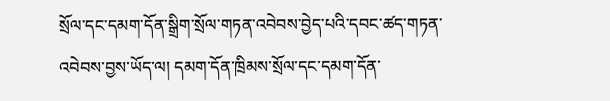སྲོལ་དང་དམག་དོན་སྒྲིག་སྲོལ་གཏན་འབེབས་བྱེད་པའི་དབང་ཚད་གཏན་འབེབས་བྱས་ཡོད་ལ། དམག་དོན་ཁྲིམས་སྲོལ་དང་དམག་དོན་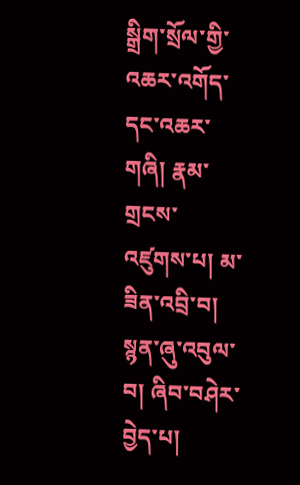སྒྲིག་སྲོལ་གྱི་འཆར་འགོད་དང་འཆར་གཞི། རྣམ་གྲངས་འཛུགས་པ། མ་ཟིན་འབྲི་བ། སྙན་ཞུ་འབུལ་བ། ཞིབ་བཤེར་བྱེད་པ།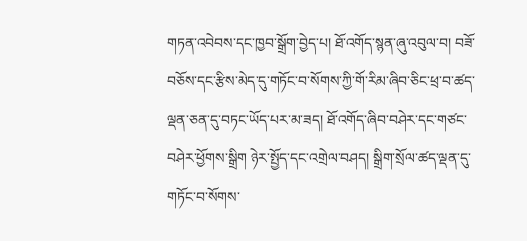གཏན་འབེབས་དང་ཁྱབ་སྒྲོག་བྱེད་པ། ཐོ་འགོད་སྙན་ཞུ་འབུལ་བ། བཟོ་བཅོས་དང་རྩིས་མེད་དུ་གཏོང་བ་སོགས་ཀྱི་གོ་རིམ་ཞིབ་ཅིང་ཕྲ་བ་ཚད་ལྡན་ཅན་དུ་བཏང་ཡོད་པར་མ་ཟད། ཐོ་འགོད་ཞིབ་བཤེར་དང་གཙང་བཤེར་ཕྱོགས་སྒྲིག ཉེར་སྤྱོད་དང་འགྲེལ་བཤད། སྒྲིག་སྲོལ་ཚད་ལྡན་དུ་གཏོང་བ་སོགས་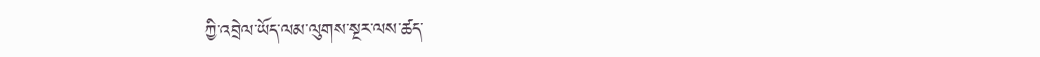ཀྱི་འབྲེལ་ཡོད་ལམ་ལུགས་སྔར་ལས་ཚད་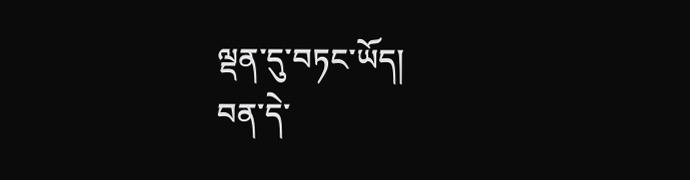ལྡན་དུ་བཏང་ཡོད།
བན་དེ་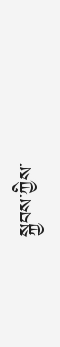སྐྱབས་ཀྱིས་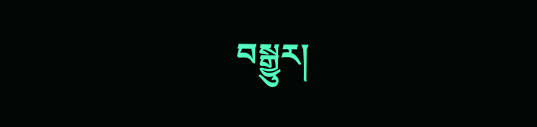བསྒྱུར།